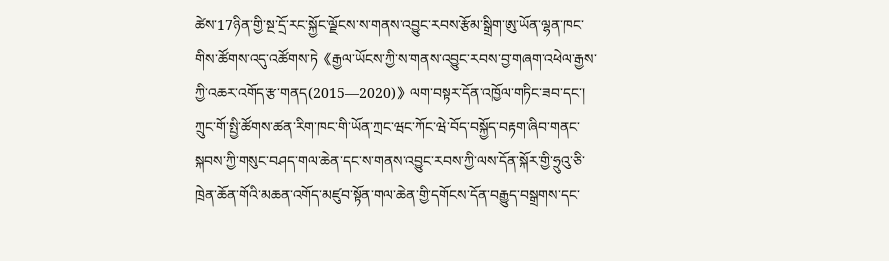ཚེས་17ཉིན་གྱི་སྔ་དྲོ་རང་སྐྱོང་ལྗོངས་ས་གནས་འབྱུང་རབས་རྩོམ་སྒྲིག་ཨུ་ཡོན་ལྷན་ཁང་གིས་ཚོགས་འདུ་འཚོགས་ཏེ《རྒྱལ་ཡོངས་ཀྱི་ས་གནས་འབྱུང་རབས་བྱ་གཞག་འཕེལ་རྒྱས་ཀྱི་འཆར་འགོད་རྩ་གནད(2015—2020)》ལག་བསྟར་དོན་འཁྱོལ་གཏིང་ཟབ་དང་། ཀྲུང་གོ་སྤྱི་ཚོགས་ཚན་རིག་ཁང་གི་ཡོན་ཀྲང་ཝང་ཀོང་ཝེ་བོད་བསྐྱོད་བརྟག་ཞིབ་གནང་སྐབས་ཀྱི་གསུང་བཤད་གལ་ཆེན་དང་ས་གནས་འབྱུང་རབས་ཀྱི་ལས་དོན་སྐོར་གྱི་ཧྲུའུ་ཅི་ཁྲེན་ཆོན་གོའི་མཆན་འགོད་མཛུབ་སྟོན་གལ་ཆེན་གྱི་དགོངས་དོན་བརྒྱུད་བསྒྲགས་དང་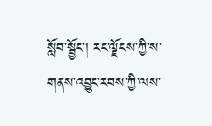སློབ་སྦྱོང་། རང་ལྗོངས་ཀྱི་ས་གནས་འབྱུང་རབས་ཀྱི་ལས་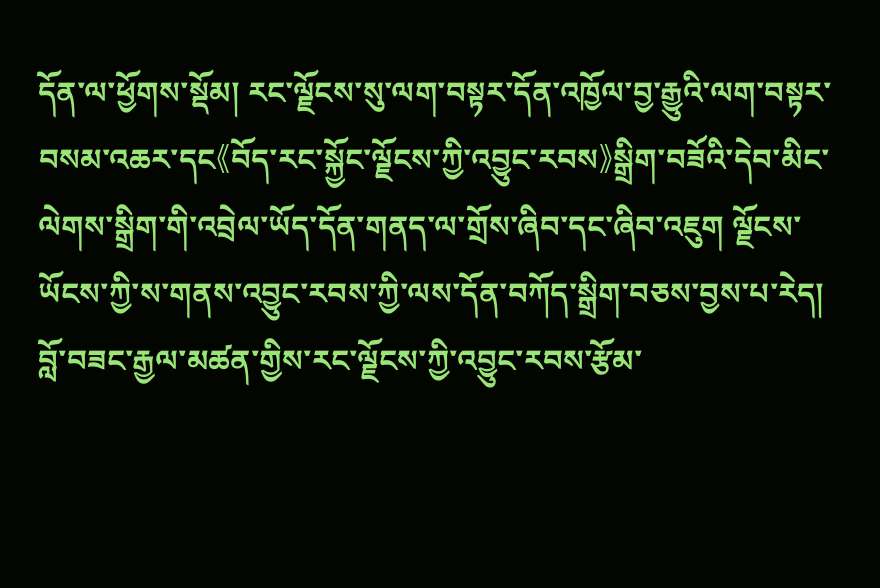དོན་ལ་ཕྱོགས་སྡོམ། རང་ལྗོངས་སུ་ལག་བསྟར་དོན་འཁྱོལ་བྱ་རྒྱུའི་ལག་བསྟར་བསམ་འཆར་དང《བོད་རང་སྐྱོང་ལྗོངས་ཀྱི་འབྱུང་རབས》སྒྲིག་བཟོའི་དེབ་མིང་ལེགས་སྒྲིག་གི་འབྲེལ་ཡོད་དོན་གནད་ལ་གྲོས་ཞིབ་དང་ཞིབ་འཇུག ལྗོངས་ཡོངས་ཀྱི་ས་གནས་འབྱུང་རབས་ཀྱི་ལས་དོན་བཀོད་སྒྲིག་བཅས་བྱས་པ་རེད།
བློ་བཟང་རྒྱལ་མཚན་གྱིས་རང་ལྗོངས་ཀྱི་འབྱུང་རབས་རྩོམ་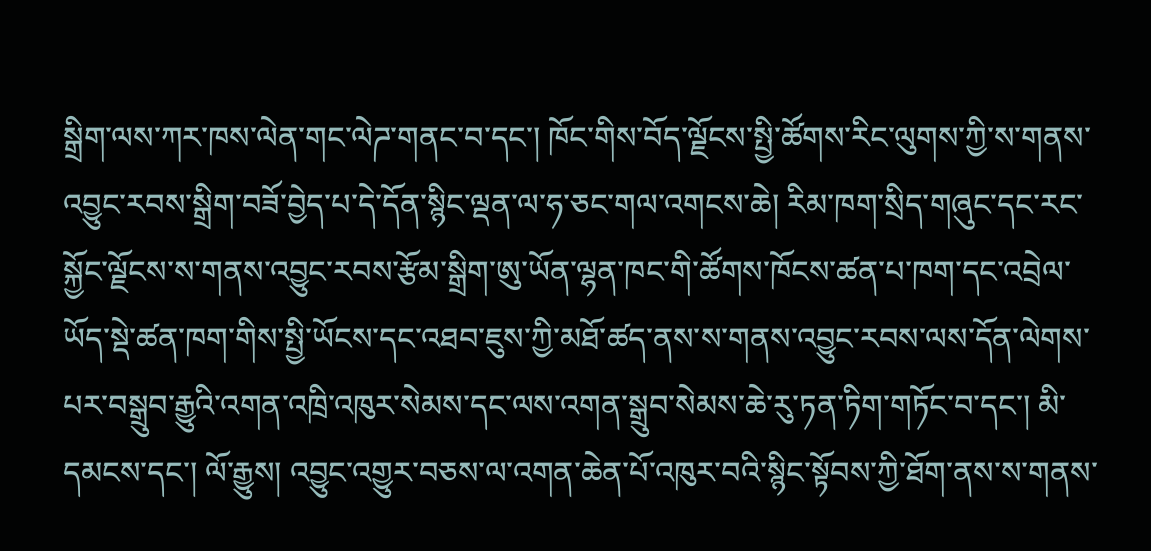སྒྲིག་ལས་ཀར་ཁས་ལེན་གང་ལེཌ་གནང་བ་དང་། ཁོང་གིས་བོད་ལྗོངས་སྤྱི་ཚོགས་རིང་ལུགས་ཀྱི་ས་གནས་འབྱུང་རབས་སྒྲིག་བཟོ་བྱེད་པ་དེ་དོན་སྙིང་ལྡན་ལ་ཧ་ཅང་གལ་འགངས་ཆེ། རིམ་ཁག་སྲིད་གཞུང་དང་རང་སྐྱོང་ལྗོངས་ས་གནས་འབྱུང་རབས་རྩོམ་སྒྲིག་ཨུ་ཡོན་ལྷན་ཁང་གི་ཚོགས་ཁོངས་ཚན་པ་ཁག་དང་འབྲེལ་ཡོད་སྡེ་ཚན་ཁག་གིས་སྤྱི་ཡོངས་དང་འཐབ་ཇུས་ཀྱི་མཐོ་ཚད་ནས་ས་གནས་འབྱུང་རབས་ལས་དོན་ལེགས་པར་བསྒྲུབ་རྒྱུའི་འགན་འཁྲི་འཁུར་སེམས་དང་ལས་འགན་སྒྲུབ་སེམས་ཆེ་རུ་ཏན་ཏིག་གཏོང་བ་དང་། མི་དམངས་དང་། ལོ་རྒྱུས། འབྱུང་འགྱུར་བཅས་ལ་འགན་ཆེན་པོ་འཁུར་བའི་སྙིང་སྟོབས་ཀྱི་ཐོག་ནས་ས་གནས་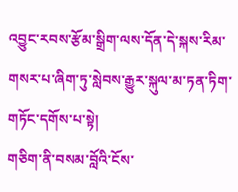འབྱུང་རབས་རྩོམ་སྒྲིག་ལས་དོན་དེ་སྐས་རིམ་གསར་པ་ཞིག་ཏུ་སླེབས་རྒྱུར་སྐུལ་མ་ཏན་ཏིག་གཏོང་དགོས་པ་སྟེ།
གཅིག་ནི་བསམ་བློའི་ངོས་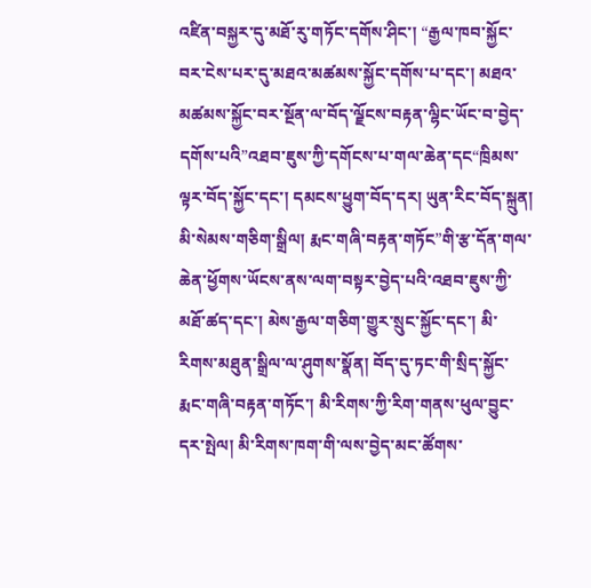འཛིན་བསྐྱར་དུ་མཐོ་རུ་གཏོང་དགོས་ཤིང་། “རྒྱལ་ཁབ་སྐྱོང་བར་ངེས་པར་དུ་མཐའ་མཚམས་སྐྱོང་དགོས་པ་དང་། མཐའ་མཚམས་སྐྱོང་བར་སྔོན་ལ་བོད་ལྗོངས་བརྟན་ལྷིང་ཡོང་བ་བྱེད་དགོས་པའི”འཐབ་ཇུས་ཀྱི་དགོངས་པ་གལ་ཆེན་དང“ཁྲིམས་ལྟར་བོད་སྐྱོང་དང་། དམངས་ཕྱུག་བོད་དར། ཡུན་རིང་བོད་སྐྲུན། མི་སེམས་གཅིག་སྒྲིལ། རྨང་གཞི་བརྟན་གཏོང”གི་རྩ་དོན་གལ་ཆེན་ཕྱོགས་ཡོངས་ནས་ལག་བསྟར་བྱེད་པའི་འཐབ་ཇུས་ཀྱི་མཐོ་ཚད་དང་། མེས་རྒྱལ་གཅིག་གྱུར་སྲུང་སྐྱོང་དང་། མི་རིགས་མཐུན་སྒྲིལ་ལ་ཤུགས་སྣོན། བོད་དུ་ཏང་གི་སྲིད་སྐྱོང་རྨང་གཞི་བརྟན་གཏོང་། མི་རིགས་ཀྱི་རིག་གནས་ཕུལ་བྱུང་དར་སྤེལ། མི་རིགས་ཁག་གི་ལས་བྱེད་མང་ཚོགས་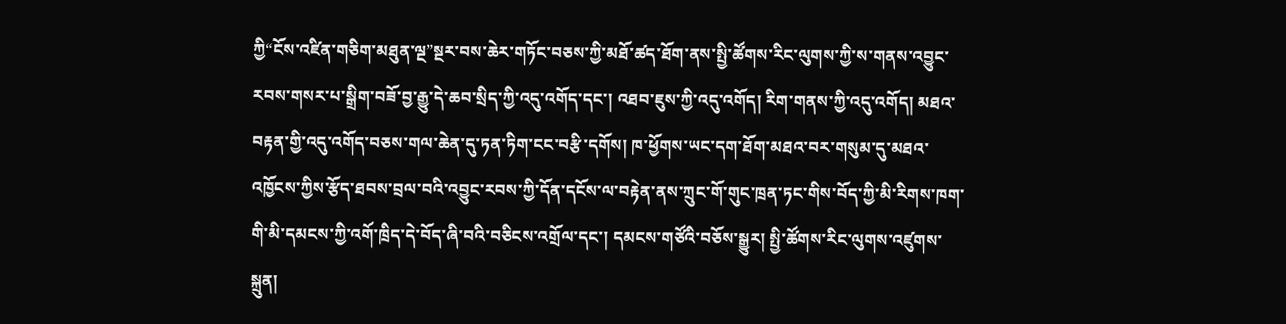ཀྱི“ངོས་འཛིན་གཅིག་མཐུན་ལྔ”སྔར་བས་ཆེར་གཏོང་བཅས་ཀྱི་མཐོ་ཚད་ཐོག་ནས་སྤྱི་ཚོགས་རིང་ལུགས་ཀྱི་ས་གནས་འབྱུང་རབས་གསར་པ་སྒྲིག་བཟོ་བྱ་རྒྱུ་དེ་ཆབ་སྲིད་ཀྱི་འདུ་འགོད་དང་། འཐབ་ཇུས་ཀྱི་འདུ་འགོད། རིག་གནས་ཀྱི་འདུ་འགོད། མཐའ་བརྟན་གྱི་འདུ་འགོད་བཅས་གལ་ཆེན་དུ་ཏན་ཏིག་ངང་བརྩི་དགོས། ཁ་ཕྱོགས་ཡང་དག་ཐོག་མཐའ་བར་གསུམ་དུ་མཐའ་འཁྱོངས་ཀྱིས་རྩོད་ཐབས་བྲལ་བའི་འབྱུང་རབས་ཀྱི་དོན་དངོས་ལ་བརྟེན་ནས་ཀྲུང་གོ་གུང་ཁྲན་ཏང་གིས་བོད་ཀྱི་མི་རིགས་ཁག་གི་མི་དམངས་ཀྱི་འགོ་ཁྲིད་དེ་བོད་ཞི་བའི་བཅིངས་འགྲོལ་དང་། དམངས་གཙོའི་བཅོས་སྒྱུར། སྤྱི་ཚོགས་རིང་ལུགས་འཛུགས་སྐྲུན།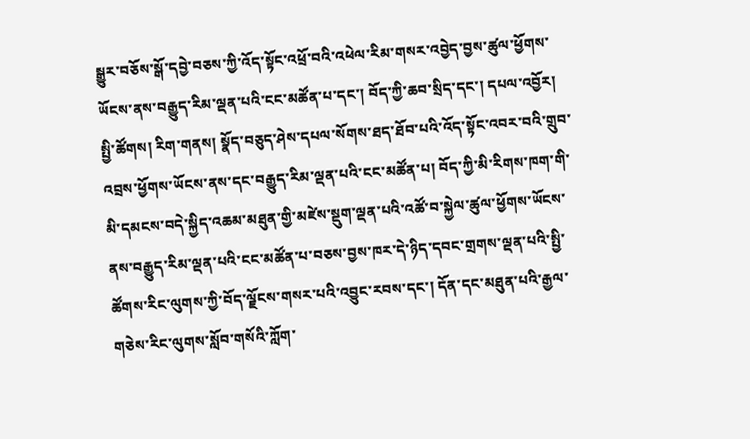སྒྱུར་བཅོས་སྒོ་དབྱེ་བཅས་ཀྱི་འོད་སྟོང་འཕྲོ་བའི་འཕེལ་རིམ་གསར་འབྱེད་བྱས་ཚུལ་ཕྱོགས་ཡོངས་ནས་བརྒྱུད་རིམ་ལྡན་པའི་ངང་མཚོན་པ་དང་། བོད་ཀྱི་ཆབ་སྲིད་དང་། དཔལ་འབྱོར། སྤྱི་ཚོགས། རིག་གནས། སྣོད་བཅུད་ཤེས་དཔལ་སོགས་ཐད་ཐོབ་པའི་འོད་སྟོང་འབར་བའི་གྲུབ་འབྲས་ཕྱོགས་ཡོངས་ནས་དང་བརྒྱུད་རིམ་ལྡན་པའི་ངང་མཚོན་པ། བོད་ཀྱི་མི་རིགས་ཁག་གི་མི་དམངས་བདེ་སྐྱིད་འཆམ་མཐུན་གྱི་མཛེས་སྡུག་ལྡན་པའི་འཚོ་བ་སྐྱེལ་ཚུལ་ཕྱོགས་ཡོངས་ནས་བརྒྱུད་རིམ་ལྡན་པའི་ངང་མཚོན་པ་བཅས་བྱས་ཁར་དེ་ཉིད་དབང་གྲགས་ལྡན་པའི་སྤྱི་ཚོགས་རིང་ལུགས་ཀྱི་བོད་ལྗོངས་གསར་པའི་འབྱུང་རབས་དང་། དོན་དང་མཐུན་པའི་རྒྱལ་གཅེས་རིང་ལུགས་སློབ་གསོའི་ཀློག་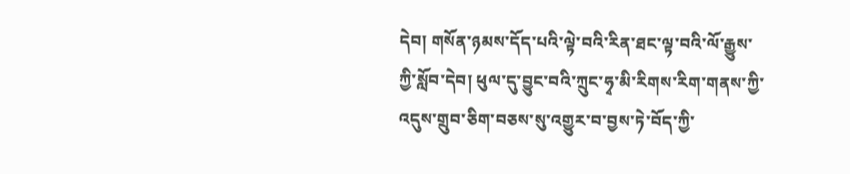དེབ། གསོན་ཉམས་དོད་པའི་ལྟེ་བའི་རིན་ཐང་ལྟ་བའི་ལོ་རྒྱུས་ཀྱི་སློབ་དེབ། ཕུལ་དུ་བྱུང་བའི་ཀྲུང་ཧྭ་མི་རིགས་རིག་གནས་ཀྱི་འདུས་གྲུབ་ཅིག་བཅས་སུ་འགྱུར་བ་བྱས་ཏེ་བོད་ཀྱི་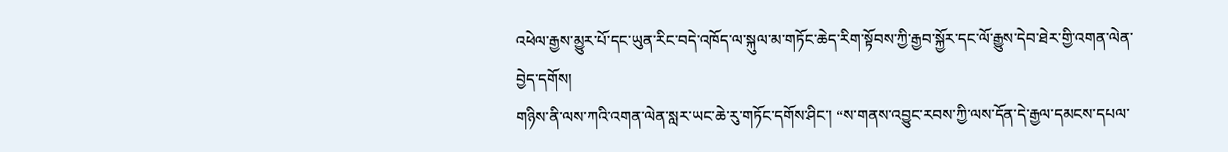འཕེལ་རྒྱས་མྱུར་པོ་དང་ཡུན་རིང་བདེ་འཁོད་ལ་སྐུལ་མ་གཏོང་ཆེད་རིག་སྟོབས་ཀྱི་རྒྱབ་སྐྱོར་དང་ལོ་རྒྱུས་དེབ་ཐེར་གྱི་འགན་ལེན་བྱེད་དགོས།
གཉིས་ནི་ལས་ཀའི་འགན་ལེན་སླར་ཡང་ཆེ་རུ་གཏོང་དགོས་ཤིང་། “ས་གནས་འབྱུང་རབས་ཀྱི་ལས་དོན་དེ་རྒྱལ་དམངས་དཔལ་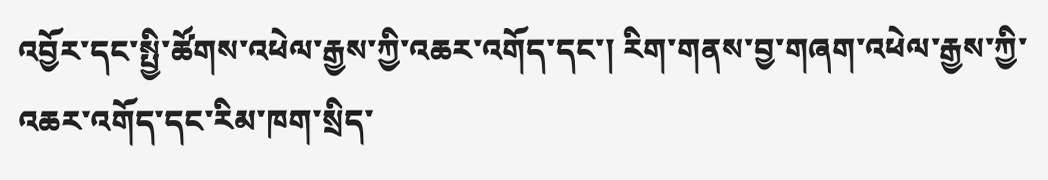འབྱོར་དང་སྤྱི་ཚོགས་འཕེལ་རྒྱས་ཀྱི་འཆར་འགོད་དང་། རིག་གནས་བྱ་གཞག་འཕེལ་རྒྱས་ཀྱི་འཆར་འགོད་དང་རིམ་ཁག་སྲིད་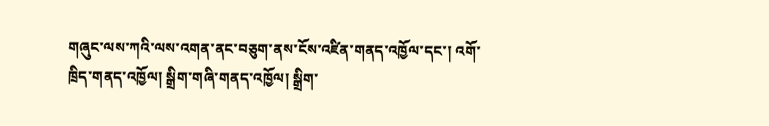གཞུང་ལས་ཀའི་ལས་འགན་ནང་བཅུག་ནས་ངོས་འཛིན་གནད་འཁྱོལ་དང་། འགོ་ཁྲིད་གནད་འཁྱོལ། སྒྲིག་གཞི་གནད་འཁྱོལ། སྒྲིག་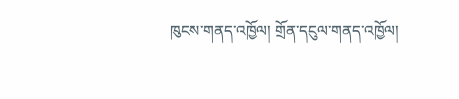ཁུངས་གནད་འཁྱོལ། གྲོན་དངུལ་གནད་འཁྱོལ།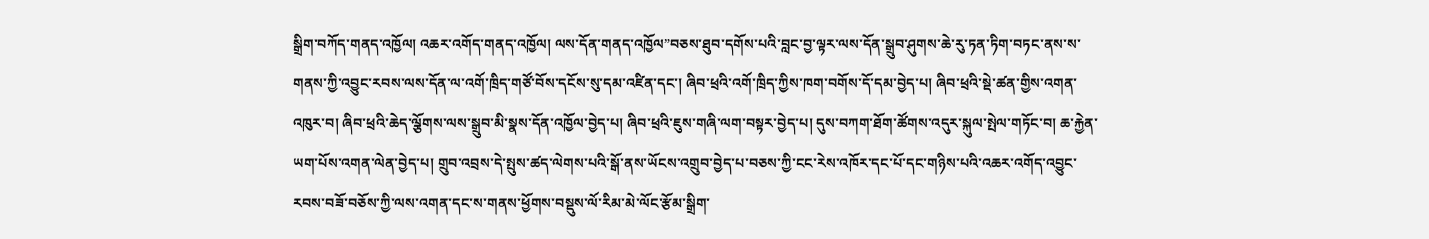སྒྲིག་བཀོད་གནད་འཁྱོལ། འཆར་འགོད་གནད་འཁྱོལ། ལས་དོན་གནད་འཁྱོལ”བཅས་ཐུབ་དགོས་པའི་བླང་བྱ་ལྟར་ལས་དོན་སྒྲུབ་ཤུགས་ཆེ་རུ་ཏན་ཏིག་བཏང་ནས་ས་གནས་ཀྱི་འབྱུང་རབས་ལས་དོན་ལ་འགོ་ཁྲིད་གཙོ་བོས་དངོས་སུ་དམ་འཛིན་དང་། ཞིབ་ཕྲའི་འགོ་ཁྲིད་ཀྱིས་ཁག་བགོས་དོ་དམ་བྱེད་པ། ཞིབ་ཕྲའི་སྡེ་ཚན་གྱིས་འགན་འཁུར་བ། ཞིབ་ཕྲའི་ཆེད་ལྕོགས་ལས་སྒྲུབ་མི་སྣས་དོན་འཁྱོལ་བྱེད་པ། ཞིབ་ཕྲའི་ཇུས་གཞི་ལག་བསྟར་བྱེད་པ། དུས་བཀག་ཐོག་ཚོགས་འདུར་སྐུལ་སྤེལ་གཏོང་བ། ཆ་རྐྱེན་ཡག་པོས་འགན་ལེན་བྱེད་པ། གྲུབ་འབྲས་དེ་སྤུས་ཚད་ལེགས་པའི་སྒོ་ནས་ཡོངས་འགྲུབ་བྱེད་པ་བཅས་ཀྱི་ངང་རེས་འཁོར་དང་པོ་དང་གཉིས་པའི་འཆར་འགོད་འབྱུང་རབས་བཟོ་བཅོས་ཀྱི་ལས་འགན་དང་ས་གནས་ཕྱོགས་བསྡུས་ལོ་རིམ་མེ་ལོང་རྩོམ་སྒྲིག་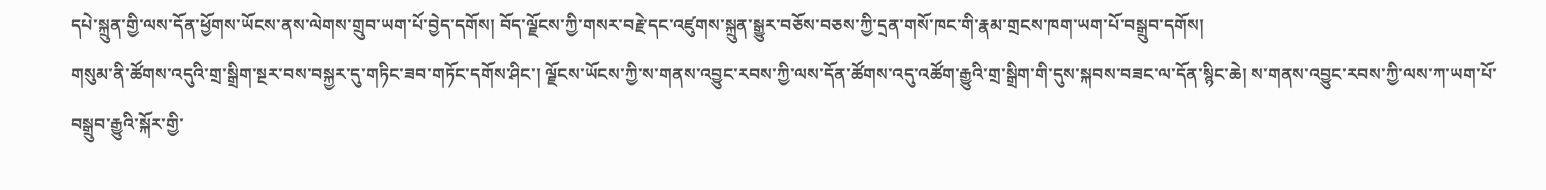དཔེ་སྐྲུན་གྱི་ལས་དོན་ཕྱོགས་ཡོངས་ནས་ལེགས་གྲུབ་ཡག་པོ་བྱེད་དགོས། བོད་ལྗོངས་ཀྱི་གསར་བརྗེ་དང་འཛུགས་སྐྲུན་སྒྱུར་བཅོས་བཅས་ཀྱི་དྲན་གསོ་ཁང་གི་རྣམ་གྲངས་ཁག་ཡག་པོ་བསྒྲུབ་དགོས།
གསུམ་ནི་ཚོགས་འདུའི་གྲ་སྒྲིག་སྔར་བས་བསྐྱར་དུ་གཏིང་ཟབ་གཏོང་དགོས་ཤིང་། ལྗོངས་ཡོངས་ཀྱི་ས་གནས་འབྱུང་རབས་ཀྱི་ལས་དོན་ཚོགས་འདུ་འཚོག་རྒྱུའི་གྲ་སྒྲིག་གི་དུས་སྐབས་བཟང་ལ་དོན་སྙིང་ཆེ། ས་གནས་འབྱུང་རབས་ཀྱི་ལས་ཀ་ཡག་པོ་བསྒྲུབ་རྒྱུའི་སྐོར་གྱི་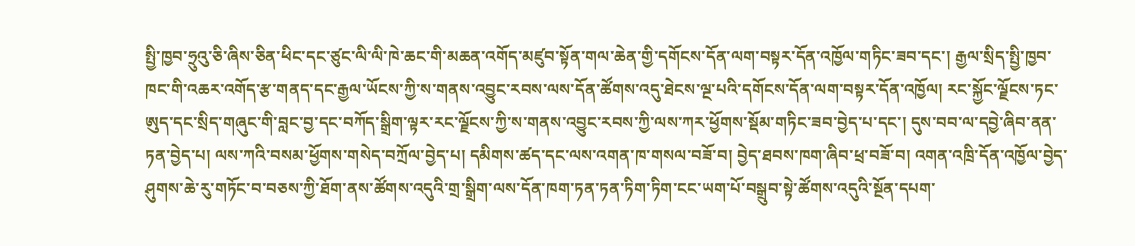སྤྱི་ཁྱབ་ཧྲུའུ་ཅི་ཞིས་ཅིན་ཕིང་དང་ཙུང་ལི་ལི་ཁེ་ཆང་གི་མཆན་འགོད་མཛུབ་སྟོན་གལ་ཆེན་གྱི་དགོངས་དོན་ལག་བསྟར་དོན་འཁྱོལ་གཏིང་ཟབ་དང་། རྒྱལ་སྲིད་སྤྱི་ཁྱབ་ཁང་གི་འཆར་འགོད་རྩ་གནད་དང་རྒྱལ་ཡོངས་ཀྱི་ས་གནས་འབྱུང་རབས་ལས་དོན་ཚོགས་འདུ་ཐེངས་ལྔ་པའི་དགོངས་དོན་ལག་བསྟར་དོན་འཁྱོལ། རང་སྐྱོང་ལྗོངས་ཏང་ཨུད་དང་སྲིད་གཞུང་གི་བླང་བྱ་དང་བཀོད་སྒྲིག་ལྟར་རང་ལྗོངས་ཀྱི་ས་གནས་འབྱུང་རབས་ཀྱི་ལས་ཀར་ཕྱོགས་སྡོམ་གཏིང་ཟབ་བྱེད་པ་དང་། དུས་བབ་ལ་དབྱེ་ཞིབ་ནན་ཏན་བྱེད་པ། ལས་ཀའི་བསམ་ཕྱོགས་གསེད་བཀྲོལ་བྱེད་པ། དམིགས་ཚད་དང་ལས་འགན་ཁ་གསལ་བཟོ་བ། བྱེད་ཐབས་ཁག་ཞིབ་ཕྲ་བཟོ་བ། འགན་འཁྲི་དོན་འཁྱོལ་བྱེད་ཤུགས་ཆེ་རུ་གཏོང་བ་བཅས་ཀྱི་ཐོག་ནས་ཚོགས་འདུའི་གྲ་སྒྲིག་ལས་དོན་ཁག་ཏན་ཏན་ཏིག་ཏིག་ངང་ཡག་པོ་བསྒྲུབ་སྟེ་ཚོགས་འདུའི་སྔོན་དཔག་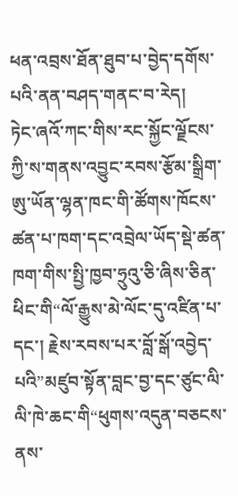ཕན་འབྲས་ཐོན་ཐུབ་པ་བྱེད་དགོས་པའི་ནན་བཤད་གནང་བ་རེད།
ཏེང་ཞའོ་ཀང་གིས་རང་སྐྱོང་ལྗོངས་ཀྱི་ས་གནས་འབྱུང་རབས་རྩོམ་སྒྲིག་ཨུ་ཡོན་ལྷན་ཁང་གི་ཚོགས་ཁོངས་ཚན་པ་ཁག་དང་འབྲེལ་ཡོད་སྡེ་ཚན་ཁག་གིས་སྤྱི་ཁྱབ་ཧྲུའུ་ཅི་ཞིས་ཅིན་ཕིང་གི“ལོ་རྒྱུས་མེ་ལོང་དུ་འཛིན་པ་དང་། རྗེས་རབས་པར་བློ་སྒོ་འབྱེད་པའི”མཛུབ་སྟོན་བླང་བྱ་དང་ཙུང་ལི་ལི་ཁེ་ཆང་གི“ཕུགས་འདུན་བཅངས་ནས་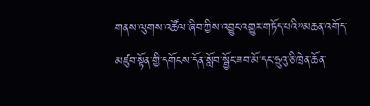གནས་ལུགས་འཚོལ་ཞིབ་ཀྱིས་འབྱུང་འགྱུར་གཏོད་པའི”མཆན་འགོད་མཛུབ་སྟོན་གྱི་དགོངས་དོན་སློབ་སྦྱོང་ཟབ་མོ་དང་ཧྲུའུ་ཅི་ཁྲེན་ཆོན་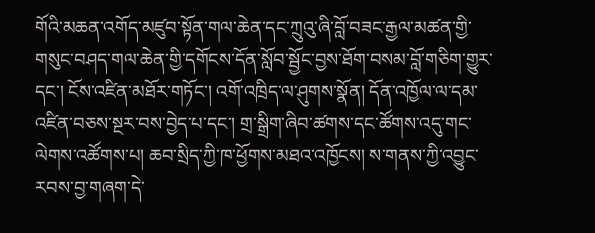གོའི་མཆན་འགོད་མཛུབ་སྟོན་གལ་ཆེན་དང་ཀྲུའུ་ཞི་བློ་བཟང་རྒྱལ་མཚན་གྱི་གསུང་བཤད་གལ་ཆེན་གྱི་དགོངས་དོན་སློབ་སྦྱོང་བྱས་ཐོག་བསམ་བློ་གཅིག་གྱུར་དང་། ངོས་འཛིན་མཐོར་གཏོང་། འགོ་འཁྲིད་ལ་ཤུགས་སྣོན། དོན་འཁྱོལ་ལ་དམ་འཛིན་བཅས་སྔར་བས་བྱེད་པ་དང་། གྲ་སྒྲིག་ཞིབ་ཚགས་དང་ཚོགས་འདུ་གང་ལེགས་འཚོགས་པ། ཆབ་སྲིད་ཀྱི་ཁ་ཕྱོགས་མཐའ་འཁྱོངས། ས་གནས་ཀྱི་འབྱུང་རབས་བྱ་གཞག་དེ་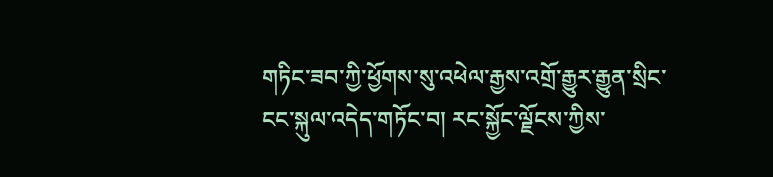གཏིང་ཟབ་ཀྱི་ཕྱོགས་སུ་འཕེལ་རྒྱས་འགྲོ་རྒྱུར་རྒྱུན་སྲིང་ངང་སྐུལ་འདེད་གཏོང་བ། རང་སྐྱོང་ལྗོངས་ཀྱིས་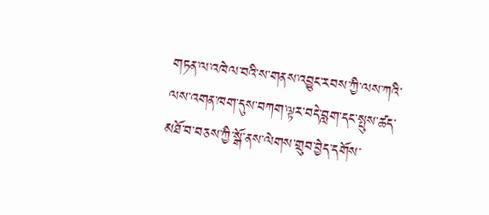གཏན་ལ་འཁེལ་བའི་ས་གནས་འབྱུང་རབས་ཀྱི་ལས་ཀའི་ལས་འགན་ཁག་དུས་བཀག་ལྟར་བདེ་བླག་དང་སྤུས་ཚད་མཐོ་བ་བཅས་ཀྱི་སྒོ་ནས་ལེགས་གྲུབ་བྱེད་དགོས་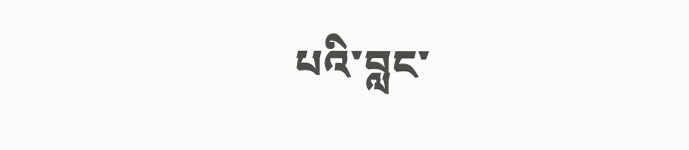པའི་བླང་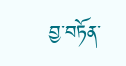བྱ་བཏོན་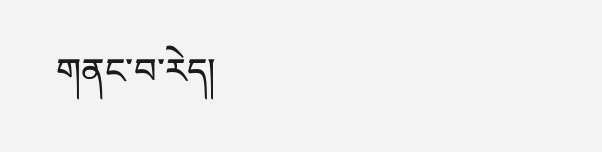གནང་བ་རེད།